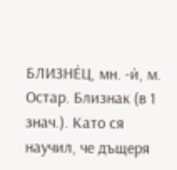БЛИЗНЀЦ, мн. -ѝ, м. Остар. Близнак (в 1 знач.). Като ся научил, че дъщеря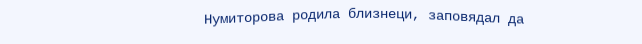Нумиторова родила близнеци, заповядал да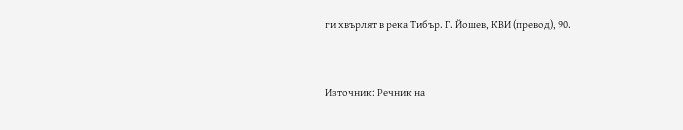ги хвърлят в река Тибър. Г. Йошев, КВИ (превод), 90.


Източник: Речник на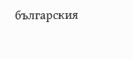българския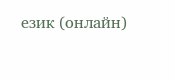език (онлайн)